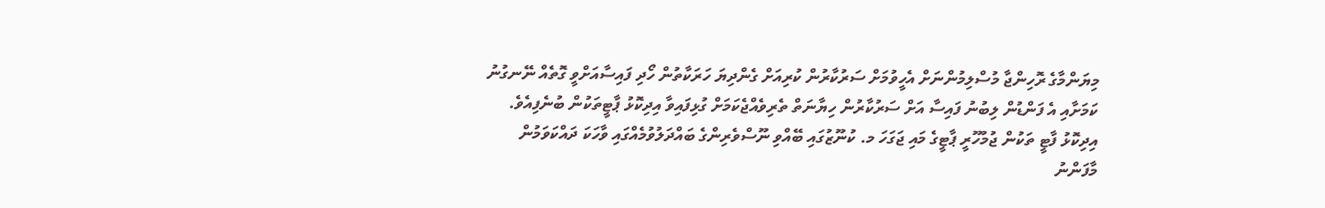މިޔަންމާގެ ރޮހިންޖާ މުސްލިމުންނަށް އެހީވުމަށް ސަރުކާރުން ކުރިއަށް ގެންދިޔަ ހަރަކާތުން ހޯދި ފައިސާއަށްވީ ގޮތެއް ނޭނގުނު ކަމަށާއި އެ ފަންޑުން ލިބުނު ފައިސާ އަށް ސަރުކާރުން ހިޔާނަތް ތެރިވެއްޖެކަމަށް ގުޅިފައިވާ އިދިކޮޅު ޕާޓީތަކުން ބުނެފިއެވެ.
އިދިކޮޅު ފާޓީ ތަކުން ޖުމުހޫރީ ޕާޓީގެ މައި ޖަގަހަ މ. ކުނޫޒުގައި ބޭއްވި ނޫސްވެރިންގެ ބައްދަލުވުމެއްގައި ވާހަކަ ދައްކަވަމުން މާފަންނު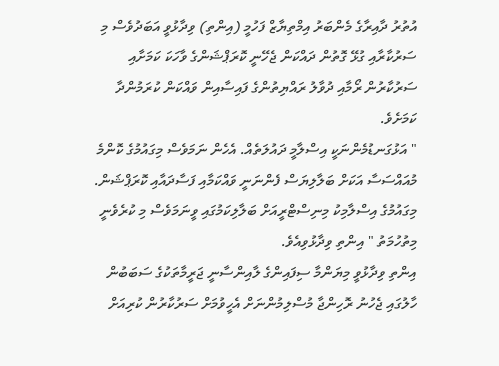އުތުރު ދާއިރާގެ މެންބަރު އިމްތިޔާޒް ފަހުމީ (އިންތި) ވިދާޅުވީ އަބަދުވެސް މި ސަރުކާރާއި ގުޅޭ ގޮތުން ދައްކަން ޖެހޭނީ ކޮރަޕްޝަންގެ ވާހަކަ ކަމަށާއި ސަރުކާރުން ރޯމާއި ދުވާލު ރައްޔިތުންގެ ފައިސާއިން ވައްކަން ކުރަމުންދާ ކަމަށެވެ.
" އަޅުގަނޑުމެންނަކީ އިސްލާމީ ދައުލަތެއް. އެހެން ނަމަވެސް މިގައުމުގެ ކޮންމެ މުއައްސަސާ އަކަށް ބަލާލިޔަސް ފެންނަނީ ވައްކަމާއި ފަސާދައާއި ކޮރަޕްޝަން. މިގައުމުގެ އިސްލާމިކު މިނިސްޓްރީއަށް ބަލާލިކަމުގައި ވީނަމަވެސް މި ކުރެވެނީ މިތުހުމަތު " އިންތި ވިދާޅުވިއެވެ.
އިންތި ވިދާޅުވީ މިޔަންމާ ސިފައިންގެ ލާއިންސާނީ ޖަރީމާތަކުގެ ސަބަބުން ހާލުގައި ޖެހުނު ރޮހިންޖާ މުސްލިމުންނަށް އެހީވުމަށް ސަރުކާރުން ކުރިއަށް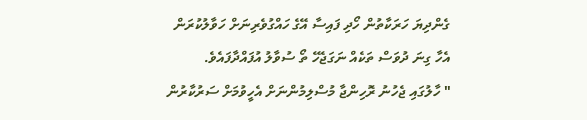ގެންދިޔަ ހަރަކާތުން ހޯދި ފައިސާ އޭގެ ހައްގުވެރިނަށް ހަވާލުކުރަން އެހާ ގިނަ ދުވަސް ތަކެއް ނަގަޖެހޭ ތޯ ސުވާލު އުފައްދާފައެވެ.
" ހާލުގައި ޖެހުނު ރޮހިންޖާ މުސްލިމުންނަށް އެހީވުމަށް ސަރުކާރުން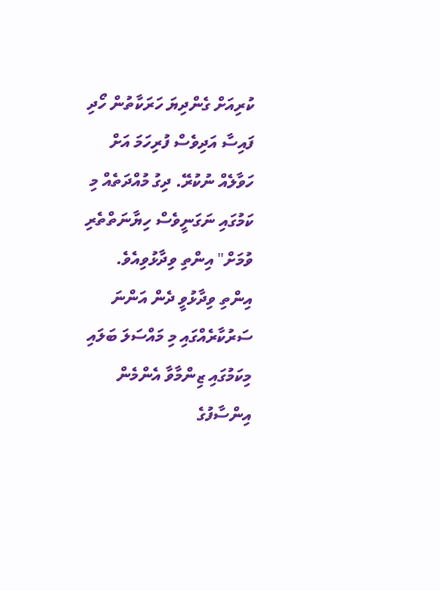ކުރިއަށް ގެންދިޔަ ހަރަކާތުން ހޯދި ފައިސާ އަދިވެސް ފުރިހަމަ އަށް ހަވާލެއް ނުކުރޭ. ދިގު މުއްދަތެއް މި ކަމުގައި ނަގަނީވެސް ހިޔާނަތްތެރި ވުމަށް" އިންތި ވިދާޅުވިއެވެ.
އިންތި ވިދާޅުވީ ދެން އަންނަ ސަރުކާރެއްގައި މި މައްސަލަ ބަލައި މިކަމުގައި ޒިންމާވާ އެންމެން އިންސާފުގެ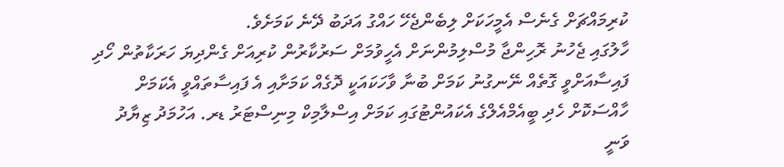ކުރިމައްޗަށް ގެނެސް އެމީހަކަށް ލިބެންޖެހޭ ހައްގު އަދަބު ދޭނެ ކަމަށެވެ.
ހާލުގައި ޖެހުނު ރޮހިންޖާ މުސްލިމުންނަށް އެހީވުމަށް ސަރުކާރުން ކުރިއަށް ގެންދިޔަ ހަރަކާތުން ހޯދި ފައިސާއަށްވީ ގޮތެއް ނޭނގުނު ކަމަށް ބުނާ ވާހަކައަކީ ދޮގެއް ކަމަށާއި އެ ފައިސާތައްވީ އެކަމަށް ހާއްސަކޮށް ހެދި ބީއެމްއެލްގެ އެކައުންޓުގައި ކަމަށް އިސްލާމިކް މިނިސްޓަރު ޑރ. އަހުމަދު ޒިޔާދު ވަނީ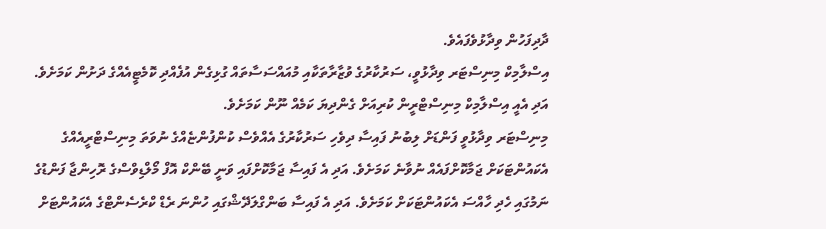ދާދިފަހުން ވިދާޅުވެފައެވެ.
އިސްލާމިކް މިނިސްޓަރ ވިދާޅުވީ، ސަރުކާރުގެ ވުޒާރާތަކާއި މުއައްސަސާތައް ގުޅިގެން އުފެއްދި ކޮމެޓީއެއްގެ ދަށުން ކަމަށެވެ. އަދި އެއީ އިސްލާމިކް މިނިސްޓްރީން ކުރިއަށް ގެންދިޔަ ކަމެއް ނޫން ކަމަށެވެ.
މިނިސްޓަރ ވިދާޅުވީ ފަންޑަށް ލިބުނު ފައިސާ ދިވެހި ސަރުކާރުގެ އެއްވެސް ކުންފުންޏެއްގެ ނުވަތަ މިނިސްޓްރީއެއްގެ އެކައުންޓަކަށް ޖަމާކޮށްފައެއް ނުވާނެ ކަމަށެވެ. އަދި އެ ފައިސާ ޖަމާކޮށްފައި ވަނީ ބޭންކް އޮފް މޯލްޑިވްސްގެ ރޮހިންޖާ ފަންޑުގެ ނަމުގައި ހެދި ހާއްސަ އެކައުންޓަކަށް ކަމަށެވެ. އަދި އެ ފައިސާ ބަންގްލަދޭޝްގައި ހުންނަ ރެޑް ކްރެސެންޓްގެ އެކައުންޓަށް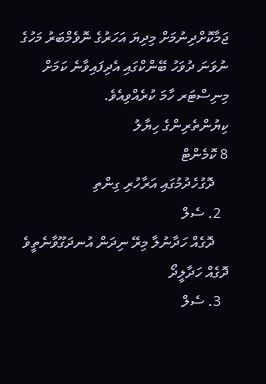ޖަމާކޮށްދިނުމަށް މިދިޔަ އަހަރުގެ ނޮވެމްބަރު މަހުގެ ނުވަނަ ދުވަހު ބޭންކްގައި އެދިފައިވާނެ ކަމަށް މިނިސްޓަރ ހާމަ ކުރެއްވިއެވެ.
ކިޔުންތެރިންގެ ހިޔާލު
8 ކޮމެންޓް
    ދޮގުހެދުމުގައި އަރާހުރި ގިންތި
  2. ސެލް
    ދޮގެއް ހަދާނުލާ މިރޭ ނިދަން އުނދަގޫވާނެތީވެ ދޮގެއް ހަދާލީދޯ
  3. ސެލް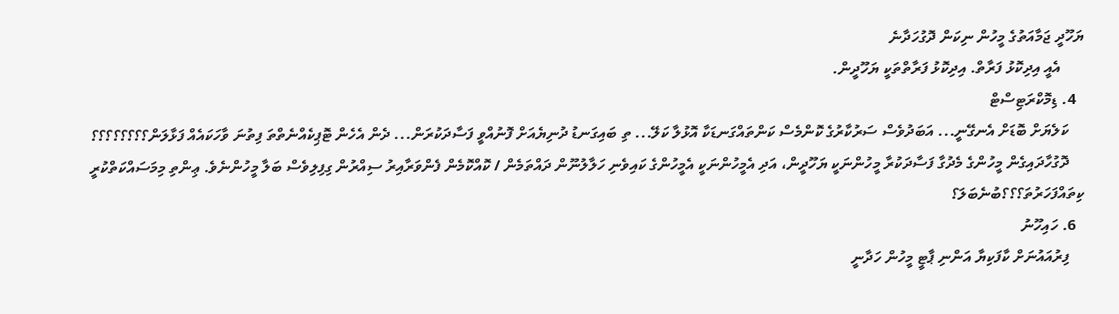ޔަހޫދީ ޖަމާއަތުގެ މީހުން ނިކަން ދޮގުހަދާނެ
      އެއީ އިދިކޮޅު ފަރާތް. އިދިކޮޅު ފަރާތްތަކީ ޔަހޫދީން.
  4. ޑިމޮކްރަޓިސްޓް
    ކަލެޔަށް ބޮޑަށް އެނގޭނީ... އަބަދުވެސް ސަރުކާރުގެ ކޮންމެސް ކަންތައްގަނޑަކާ އޮޅުލާ ކަލޭ... ތި ބައިގަނޑު ދުނިޔެއަށް ފޮނުއްވީ ފަސާދަކުރަން... ދެން އެހެން ޓޮޕިކެއްނެތްތަ ފިތުނަ ވާހަކައެއް ފަޅާލަން؟؟؟؟؟؟؟؟
    ދޮގުހާދައިގެން މީހުންގެ މެދުގާ ފަސާދަކުރާ މީހުންނަކީ ޔަހޫދީން، އަދި އެމީހުންނަކީ އެމީހުންގެ ކައިވެނި ހަލާލުނޫން ދައްތަމެން / ކޮއްކޮމެން ފެންވަރާއިރު ސިއްރުން ގިފިލިވެސް ބަލާ މީހުންނެވެ. ޢިންތި މިމަސައްކަތްކުރީ ކިތައްފަހަރުތަ؟؟؟ބުނެބަލަ؟
  6. ހައިހޫނު
    ފިރުއައުނަށް ކާފަކިޔާ އަންނި ޕާޓީ މީހުން ހަދާނީ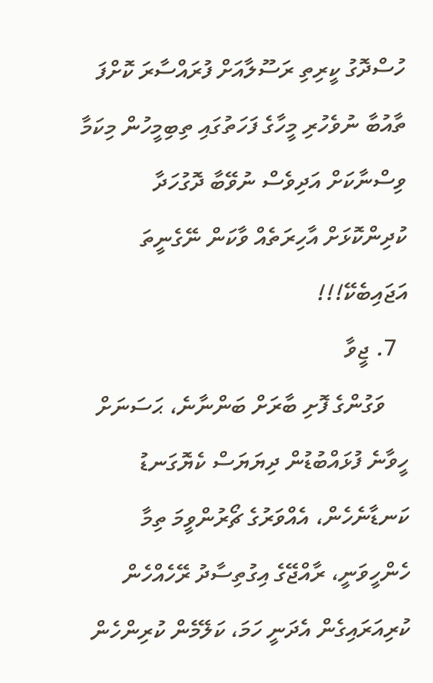ހުސްދޮގު ކީރިތި ރަސޫލާއަށް ފުރައްސާރަ ކޮށްފަ ތާއުބާ ނުވެހުރި މީހާގެ ފަހަތުގައި ތިބިމީހުން މިކަމާ ވިސްނާކަށް އަދިވެސް ނުވޭބާ ދޮގުހަދާ ކުދިންކޮޅަށް އާހިރަތެއް ވާކަން ނޭގެނީތަ އަޖައިބެކޭ!!!
  7. ޖީވާ
    ވަގުންގެ ފޮށި ބާރަށް ބަންނާނެ، ޙަސަނަށް ހީވާނެ ފުޅައްބުޑުން ދިޔަޔަސް ކެޔޮގަނޑު ކަނޑާނެހެން، އެއްވަރުގެ ޗޯރުންވީމަ ތިމާ ހެންހީވަނީ، ރާއްޖޭގެ އިގުތިސާދު ރޭހެއްހެން ކުރިއަރައިގެން އެދަނީ ހަމަ، ކަލޭމެން ކުރިންހެން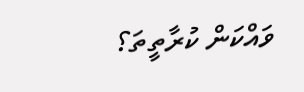ވައްކަން ކުރާތީތަ؟